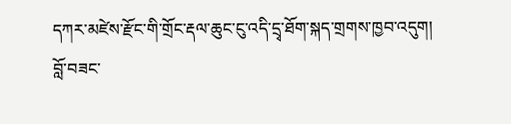དཀར་མཛེས་རྫོང་གི་གྲོང་རྡལ་ཆུང་ངུ་འདི་དྲྭ་ཐོག་སྐད་གྲགས་ཁྱབ་འདུག།
བློ་བཟང་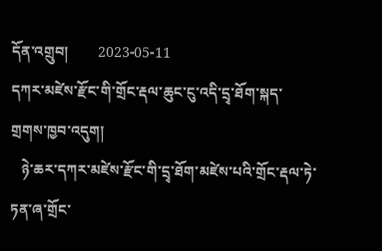དོན་འགྲུབ།        2023-05-11
དཀར་མཛེས་རྫོང་གི་གྲོང་རྡལ་ཆུང་ངུ་འདི་དྲྭ་ཐོག་སྐད་གྲགས་ཁྱབ་འདུག།
   ཉེ་ཆར་དཀར་མཛེས་རྫོང་གི་དྲྭ་ཐོག་མཛེས་པའི་གྲོང་རྡལ་ཏེ་ཏན་ཞ་གྲོང་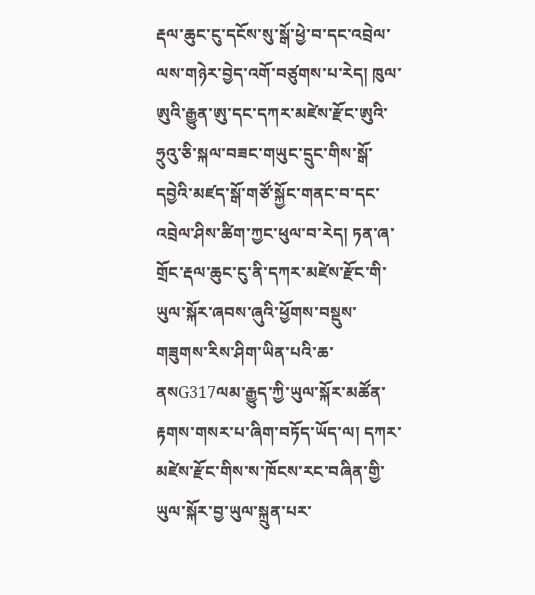རྡལ་ཆུང་ངུ་དངོས་སུ་སྒོ་ཕྱེ་བ་དང་འབྲེལ་ལས་གཉེར་བྱེད་འགོ་བཙུགས་པ་རེད། ཁུལ་ཨུའི་རྒྱུན་ཨུ་དང་དཀར་མཛེས་རྫོང་ཨུའི་ཧྲུའུ་ཅི་སྐལ་བཟང་གཡུང་དྲུང་གིས་སྒོ་དབྱེའི་མཛད་སྒོ་གཙོ་སྐྱོང་གནང་བ་དང་འབྲེལ་ཤིས་ཚིག་ཀྱང་ཕུལ་བ་རེད། ཏན་ཞ་གྲོང་རྡལ་ཆུང་ངུ་ནི་དཀར་མཛེས་རྫོང་གི་ཡུལ་སྐོར་ཞབས་ཞུའི་ཕྱོགས་བསྡུས་གཟུགས་རིས་ཤིག་ཡིན་པའི་ཆ་ནསG317ལམ་རྒྱུད་ཀྱི་ཡུལ་སྐོར་མཚོན་རྟགས་གསར་པ་ཞིག་བཏོད་ཡོད་ལ། དཀར་མཛེས་རྫོང་གིས་ས་ཁོངས་རང་བཞིན་གྱི་ཡུལ་སྐོར་བྱ་ཡུལ་སྐྲུན་པར་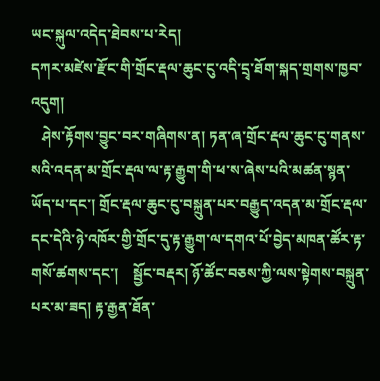ཡང་སྐུལ་འདེད་ཐེབས་པ་རེད།
དཀར་མཛེས་རྫོང་གི་གྲོང་རྡལ་ཆུང་ངུ་འདི་དྲྭ་ཐོག་སྐད་གྲགས་ཁྱབ་འདུག།
   ཤེས་རྟོགས་བྱུང་བར་གཞིགས་ན། ཏན་ཞ་གྲོང་རྡལ་ཆུང་ངུ་གནས་སའི་འདན་མ་གྲོང་རྡལ་ལ་རྟ་རྒྱུག་གི་ཕ་ས་ཞེས་པའི་མཚན་སྙན་ཡོད་པ་དང་། གྲོང་རྡལ་ཆུང་ངུ་བསྐྲུན་པར་བརྒྱུད་འདན་མ་གྲོང་རྡལ་དང་དེའི་ཉེ་འཁོར་གྱི་གྲོང་དུ་རྟ་རྒྱུག་ལ་དགའ་པོ་བྱེད་མཁན་ཚོར་རྟ་གསོ་ཚགས་དང་།    སྦྱོང་བརྡར། ཉོ་ཚོང་བཅས་ཀྱི་ལས་སྟེགས་བསྐྲུན་པར་མ་ཟད། རྟ་རྒྱན་ཐོན་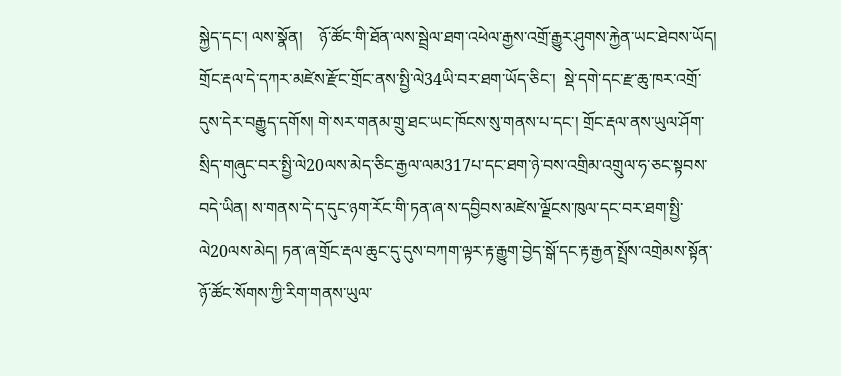སྐྱེད་དང་། ལས་སྣོན།    ཉོ་ཚོང་གི་ཐོན་ལས་སྦྲེལ་ཐག་འཕེལ་རྒྱས་འགྲོ་རྒྱུར་ཤུགས་རྐྱེན་ཡང་ཐེབས་ཡོད། གྲོང་རྡལ་དེ་དཀར་མཛེས་རྫོང་གྲོང་ནས་སྤྱི་ལེ34ཡི་བར་ཐག་ཡོད་ཅིང་།  སྡེ་དགེ་དང་རྫ་ཆུ་ཁར་འགྲོ་དུས་དེར་བརྒྱུད་དགོས། གེ་སར་གནམ་གྲུ་ཐང་ཡང་ཁོངས་སུ་གནས་པ་དང་། གྲོང་རྡལ་ནས་ཡུལ་ཤོག་སྲིད་གཞུང་བར་སྤྱི་ལེ20ལས་མེད་ཅིང་རྒྱལ་ལམ317པ་དང་ཐག་ཉེ་བས་འགྲིམ་འགྲུལ་ཧ་ཅང་སྟབས་བདེ་ཡིན། ས་གནས་དེ་ད་དུང་ཉག་རོང་གི་ཏན་ཞ་ས་དབྱིབས་མཛེས་ལྗོངས་ཁུལ་དང་བར་ཐག་སྤྱི་ལེ20ལས་མེད། ཏན་ཞ་གྲོང་རྡལ་ཆུང་དུ་དུས་བཀག་ལྟར་རྟ་རྒྱུག་བྱེད་སྒོ་དང་རྟ་རྒྱན་སྤྲོས་འགྲེམས་སྟོན་ཉོ་ཚོང་སོགས་ཀྱི་རིག་གནས་ཡུལ་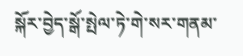སྐོར་བྱེད་སྒོ་སྤེལ་ཏེ་གེ་སར་གནམ་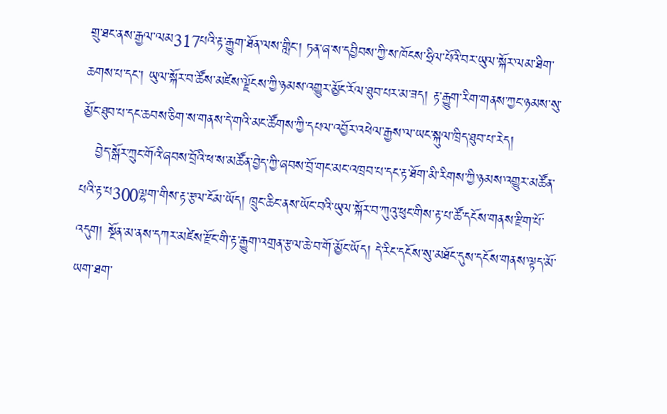གྲུ་ཐང་ནས་རྒྱལ་ལམ317པའི་རྟ་རྒྱུག་ཐོན་ལས་གླིང་། ཏན་ཞ་ས་དབྱིབས་ཀྱི་ས་ཁོངས་ཧྲིལ་པོའི་བར་ཡུལ་སྐོར་ལམ་ཐིག་ཆགས་པ་དང་། ཡུལ་སྐོར་བ་ཚོས་མཛེས་ལྗོངས་ཀྱི་ཉམས་འགྱུར་མྱོང་རོལ་ཐུབ་པར་མ་ཟད། རྟ་རྒྱུག་རིག་གནས་ཀྱང་ཉམས་སུ་མྱོང་ཐུབ་པ་དང་ཆབས་ཅིག་ས་གནས་དེ་གའི་མང་ཚོགས་ཀྱི་དཔལ་འབྱོར་འཕེལ་རྒྱས་ལ་ཡང་སྐུལ་ཁྲིད་ཐུབ་པ་རེད།
   བྱེད་སྒོར་ཀྲུང་གོའི་ཞབས་བྲོའི་ཕ་ས་མཚོན་བྱེད་ཀྱི་ཞབས་བྲོ་གང་མང་འཁྲབ་པ་དང་རྟ་ཐོག་མི་རིགས་ཀྱི་ཉམས་འགྱུར་མཚོན་པའི་རྟ་པ300ལྷག་གིས་རྟ་རྩལ་ངོམ་ཡོད། ཁྲུང་ཆིང་ནས་ཡོང་བའི་ཡུལ་སྐོར་བ་ཀུའུ་ཕུང་གིས་རྟ་པ་ཚོ་དངོས་གནས་རྫིག་པོ་འདུག། སྔོན་མ་ནས་དཀར་མཛེས་རྫོང་གི་རྟ་རྒྱུག་འགྲན་རྩལ་ཆེ་བ་གོ་མྱོང་ཡོད། དེ་རིང་དངོས་སུ་མཐོང་དུས་དངོས་གནས་ལྟད་མོ་ཡག་ཐག་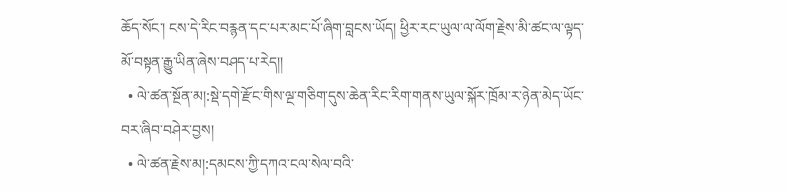ཆོད་སོང་། ངས་དེ་རིང་བརྙན་དང་པར་མང་པོ་ཞིག་བླངས་ཡོད། ཕྱིར་རང་ཡུལ་ལ་ལོག་རྗེས་མི་ཚང་ལ་ལྟད་མོ་བསྟན་རྒྱུ་ཡིན་ཞེས་བཤད་པ་རེད།།
  • ལེ་ཚན་སྔོན་མ།:སྡེ་དགེ་རྫོང་གིས་ལྔ་གཅིག་དུས་ཆེན་རིང་རིག་གནས་ཡུལ་སྐོར་ཁྲོམ་ར་ཉེན་མེད་ཡོང་བར་ཞིབ་བཤེར་བྱས།
  • ལེ་ཚན་རྗེས་མ།:དམངས་ཀྱི་དཀའ་ངལ་སེལ་བའི་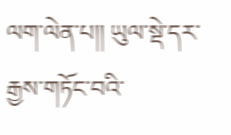ལག་ལེན་པ།། ཡུལ་སྡེ་དར་རྒྱས་གཏོང་བའི་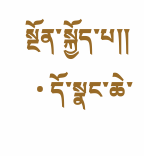སྔོན་སྐྱོད་པ།།
  • དོ་སྣང་ཆེ་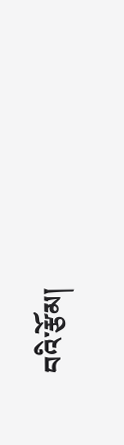བའི་རྩོམ།